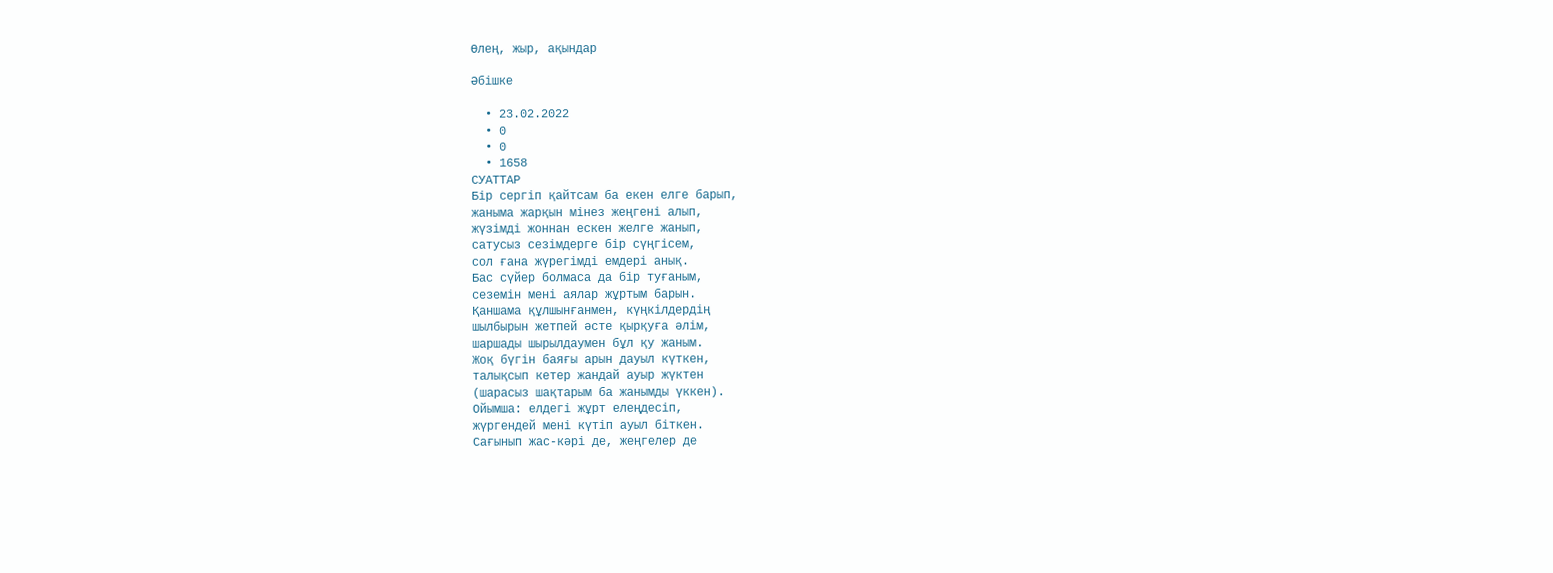Өлең, жыр, ақындар

Әбішке

  • 23.02.2022
  • 0
  • 0
  • 1658
СУАТТАР
Бір сергіп қайтсам ба екен елге барып,
жаныма жарқын мінез жеңгені алып,
жүзімді жоннан ескен желге жанып,
сатусыз сезімдерге бір сүңгісем,
сол ғана жүрегімді емдері анық.
Бас сүйер болмаса да бір туғаным,
сеземін мені аялар жұртым барын.
Қаншама құлшынғанмен, күңкілдердің
шылбырын жетпей әсте қырқуға әлім,
шаршады шырылдаумен бұл қу жаным.
Жоқ бүгін баяғы арын дауыл күткен,
талықсып кетер жандай ауыр жүктен
(шарасыз шақтарым ба жанымды үккен).
Ойымша: елдегі жұрт елеңдесіп,
жүргендей мені күтіп ауыл біткен.
Сағынып жас-кәрі де, жеңгелер де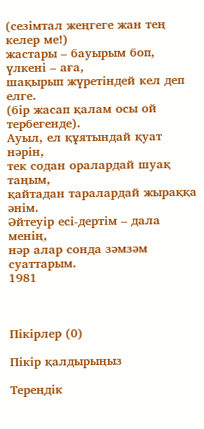(сезімтал жеңгеге жан тең келер ме!)
жастары – бауырым боп, үлкені – аға,
шақырып жүретіндей кел деп елге.
(бір жасап қалам осы ой тербегенде).
Ауыл, ел құятындай қуат нәрін,
тек содан оралардай шуақ таңым,
қайтадан таралардай жыраққа әнім.
Әйтеуір есі-дертім – дала менің,
нәр алар сонда зәмзәм суаттарым.
1981



Пікірлер (0)

Пікір қалдырыңыз

Тереңдік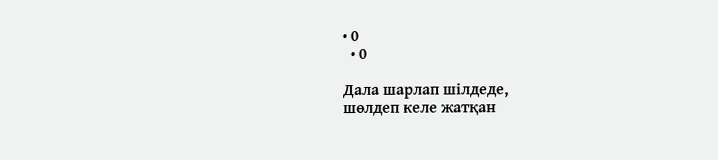• 0
  • 0

Дала шарлап шілдеде,
шөлдеп келе жатқан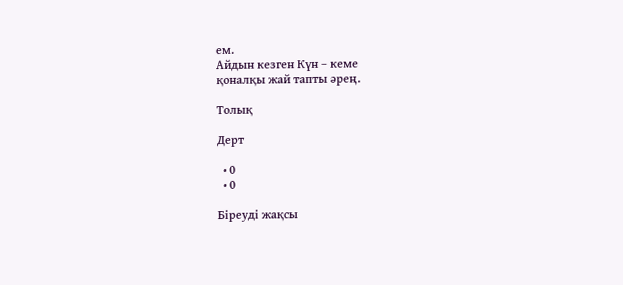ем.
Айдын кезген Күн – кеме
қоналқы жай тапты әрең.

Толық

Дерт

  • 0
  • 0

Біреуді жақсы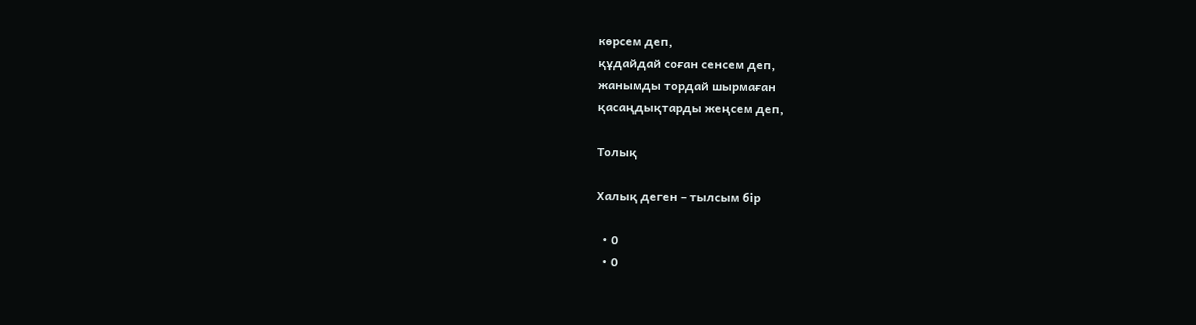көрсем деп,
құдайдай соған сенсем деп,
жанымды тордай шырмаған
қасаңдықтарды жеңсем деп,

Толық

Халық деген – тылсым бір

  • 0
  • 0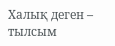Халық деген – тылсым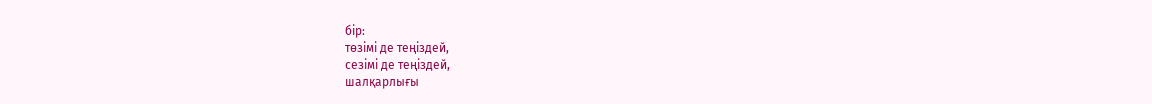бір:
төзімі де теңіздей,
сезімі де теңіздей,
шалқарлығы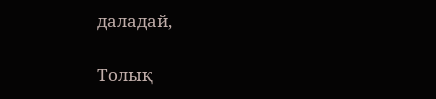даладай,

Толық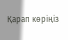Қарап көріңіз